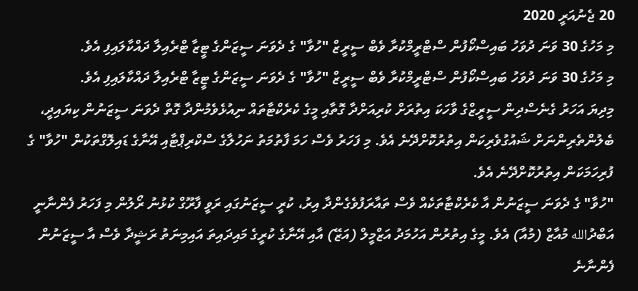20 ޖެނުއަރީ 2020
މި މަހުގެ 30 ވަނަ ދުވަހު ބައިސްކޯފުން ސްޓްރީމްކުރާ ވެބް ސީރީޒް "ހުވާ" ގެ ދެވަނަ ސީޒަންގެ ޓީޒާ ޓްރެއިލާ ދައްކާލައިފި އެވެ.
މި މަހުގެ 30 ވަނަ ދުވަހު ބައިސްކޯފުން ސްޓްރީމްކުރާ ވެބް ސީރީޒް "ހުވާ" ގެ ދެވަނަ ސީޒަންގެ ޓީޒާ ޓްރެއިލާ ދައްކާލައިފި އެވެ.
މިދިޔަ އަހަރު ގެނެސްދިން ސީރީޒްގެ ވާހަކަ އިތުރަށް ކުރިއަށްދާ ގޮތާއި މީގެ ކެރެކްޓާތައް ނިއުޅެވެމުންދާ ގޮތް ދެވަނަ ސީޒަނުން ކިޔައިދީ، ބެލުންތެރިންނަށް ޝައުގުވެރިކަން އިތުރުކޮށްދޭނެ އެވެ. މި ފަހަރު ވެސް ހަމަ ފާތުމަތު ނަހުލާގެ ސްކްރިޕްޓާއި އޭނާގެ ޑައިލޮގްތަކުން "ހުވާ" ގެ ފުރިހަމަކަން އިތުރުކޮށްދޭނެ އެވެ.
"ހުވާ" ގެ ދެވަނަ ސީޒަނުން އާ ކެރެކްޓާތަކެއް ވެސް ތައާރަފުވެގެންދާ އިރު، ކުރީ ސީޒަނުގައި ރަވީ ފާރޫގް ކުޅުނު ރޯލުން މި ފަހަރު ފެންނާނީ އަބްދުالله މުއާޒް (މުއާ) އެވެ. މީގެ އިތުރުން އަހުމަދު އަޒްމީލް (އަޒޭ) އާއި އޭނާގެ ކުރީގެ މައިދައިތަ އައިމިނަތު ރަޝީދާ ވެސް އާ ސީޒަނުން ފެންނާނެ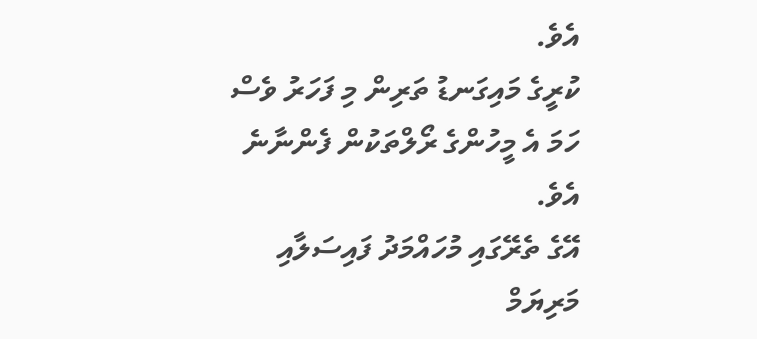އެވެ.
ކުރީގެ މައިގަނޑު ތަރިން މި ފަހަރު ވެސް ހަމަ އެ މީހުންގެ ރޯލްތަކުން ފެންނާނެ އެވެ.
އޭގެ ތެރޭގައި މުހައްމަދު ފައިސަލާއި މަރިޔަމް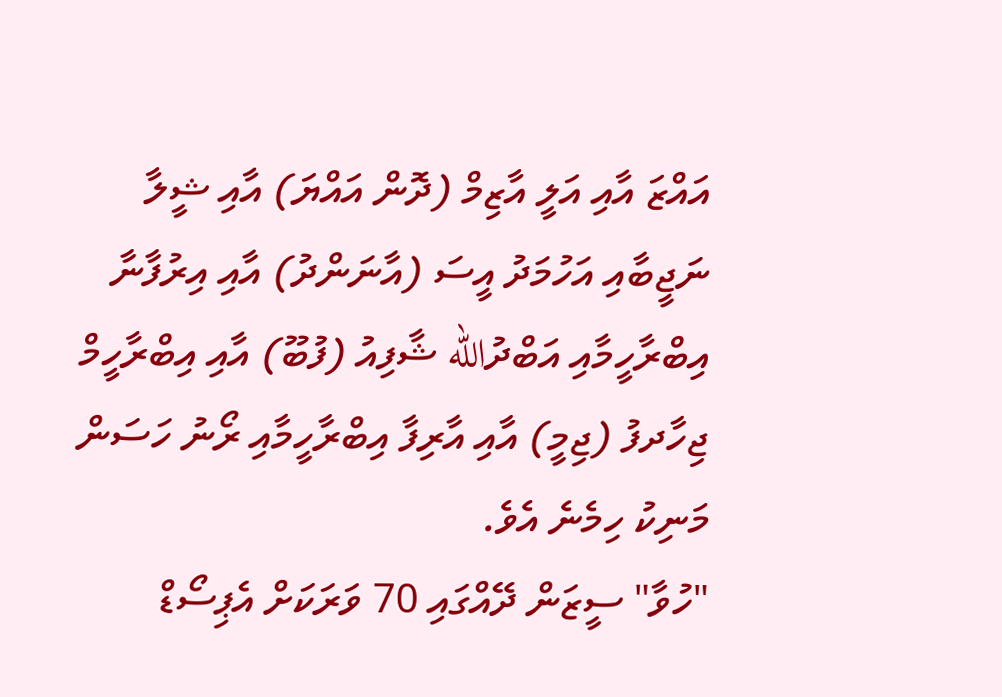އައްޒަ އާއި އަލީ އާޒިމް (ދޮން އައްޔަ) އާއި ޝީލާ ނަޖީބާއި އަހުމަދު އީސަ (އާނަންދު) އާއި އިރުފާނާ އިބްރާހީމާއި އަބްދުالله ޝާފިއު (ފުބޫ) އާއި އިބްރާހީމް ޖިހާދފު (ޖިމީ) އާއި އާރިފާ އިބްރާހީމާއި ރޯނު ހަސަން މަނިކު ހިމެނެ އެވެ.
"ހުވާ" ސީޒަން ދޭއްގައި 70 ވަރަކަށް އެޕިސޯޑް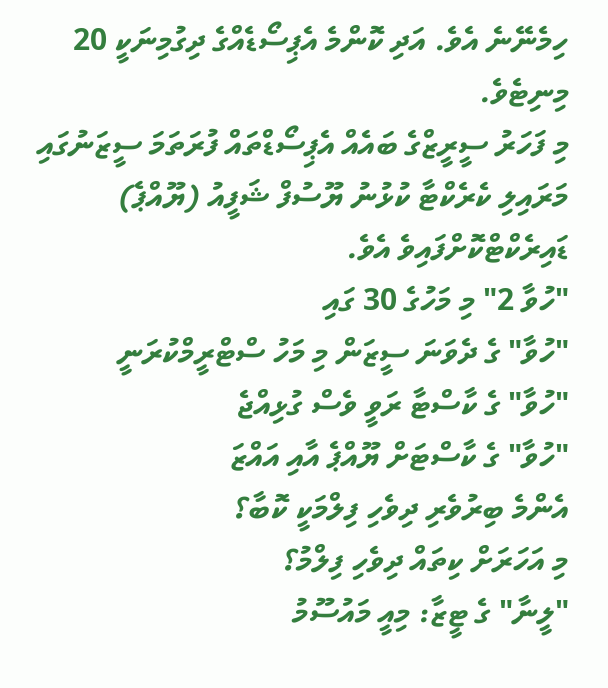ހިމެނޭނެ އެވެ. އަދި ކޮންމެ އެޕިސޯޑެއްގެ ދިގުމިނަކީ 20 މިނިޓެވެ.
މި ފަހަރު ސީރީޒްގެ ބައެއް އެޕިސޯޑްތައް ފުރަތަމަ ސީޒަނުގައި މަރައިލި ކެރެކްޓާ ކުޅުނު ޔޫސުފް ޝަފީއު (ޔޫއްޕެ) ޑައިރެކްޓްކޮށްފައިވެ އެވެ.
"ހުވާ 2" މި މަހުގެ 30 ގައި
"ހުވާ" ގެ ދެވަނަ ސީޒަން މި މަހު ސްޓްރީމްކުރަނީ
"ހުވާ" ގެ ކާސްޓާ ރަވީ ވެސް ގުޅިއްޖެ
"ހުވާ" ގެ ކާސްޓަށް ޔޫއްޕެ އާއި އައްޒަ
އެންމެ ބިރުވެރި ދިވެހި ފިލްމަކީ ކޮބާ؟
މި އަހަރަށް ކިތައް ދިވެހި ފިލްމު؟
"ލީނާ" ގެ ޓީޒާ: މިއީ މައުސޫމު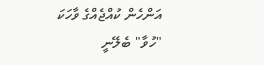އަންހެން ކުއްޖެއްގެ ވާހަކަ
"ހުވާ" ބެލޭނީ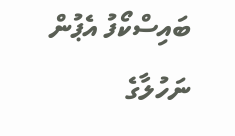ބައިސްކޯފު އެޕުން
ނަހުލާގެ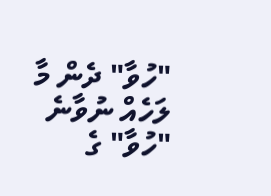"ހުވާ" ދެން މާ ލަހެއް ނުވާނެ
"ހުވާ" ގެ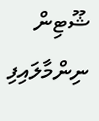ޝޫޓިން ނިންމާލައިފި